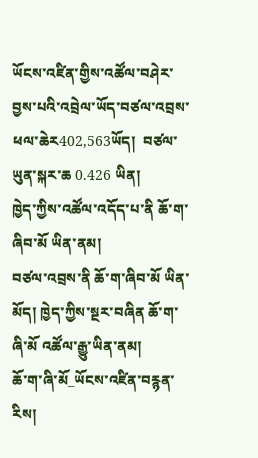ཡོངས་འཛིན་གྱིས་འཚོལ་བཤེར་བྱས་པའི་འབྲེལ་ཡོད་བཙལ་འབྲས་ཕལ་ཆེར402,563ཡོད།  བཙལ་ཡུན་སྐར་ཆ 0.426 ཡིན།
ཁྱེད་ཀྱིས་འཚོལ་འདོད་པ་ནི ཆོ་ག་ཞིབ་མོ ཡིན་ནམ།
བཙལ་འབྲས་ནི ཆོ་ག་ཞིབ་མོ ཡིན་མོད། ཁྱེད་ཀྱིས་སྔར་བཞིན ཆོ་ག་ཞི་མོ འཚོལ་རྒྱུ་ཡིན་ནམ།
ཆོ་ག་ཞི་མོ_ཡོངས་འཛིན་བརྙན་རིས།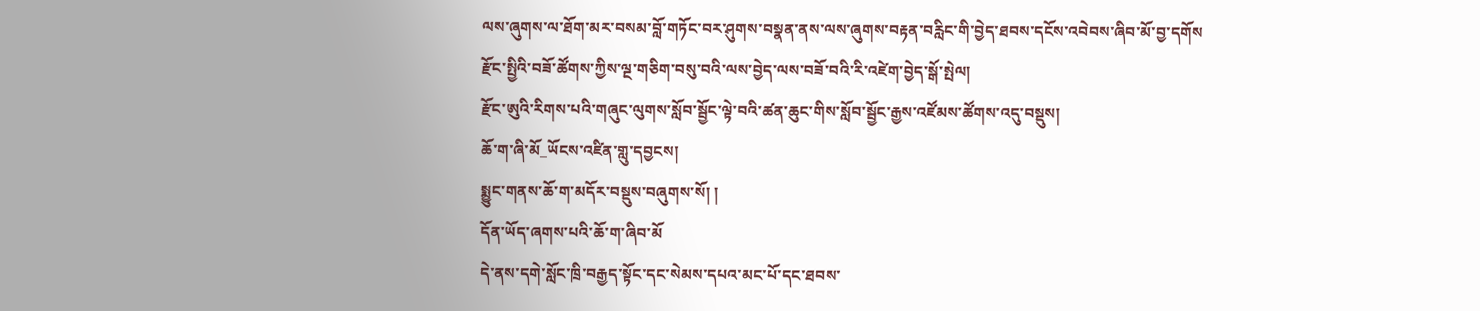ལས་ཞུགས་ལ་ཐོག་མར་བསམ་བློ་གཏོང་བར་ཤུགས་བསྣན་ནས་ལས་ཞུགས་བརྟན་བརླིང་གི་བྱེད་ཐབས་དངོས་འབེབས་ཞིབ་མོ་བྱ་དགོས
རྫོང་སྤྱིའི་བཟོ་ཚོགས་ཀྱིས་ལྔ་གཅིག་བསུ་བའི་ལས་བྱེད་ལས་བཟོ་བའི་རི་འཛེག་བྱེད་སྒོ་སྤེལ།
རྫོང་ཨུའི་རིགས་པའི་གཞུང་ལུགས་སློབ་སྦྱོང་ལྟེ་བའི་ཚན་ཆུང་གིས་སློབ་སྦྱོང་རྒྱས་འཛོམས་ཚོགས་འདུ་བསྡུས།
ཆོ་ག་ཞི་མོ_ཡོངས་འཛིན་གླུ་དབྱངས།
སྨྱུང་གནས་ཆོ་ག་མདོར་བསྡུས་བཞུགས་སོ། །
དོན་ཡོད་ཞགས་པའི་ཆོ་ག་ཞིབ་མོ
དེ་ནས་དགེ་སློང་ཁྲི་བརྒྱད་སྟོང་དང་སེམས་དཔའ་མང་པོ་དང་ཐབས་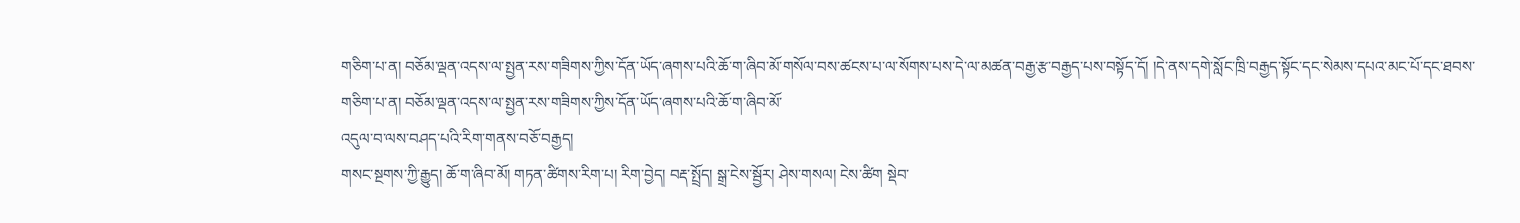གཅིག་པ་ན། བཅོམ་ལྡན་འདས་ལ་སྤྱན་རས་གཟིགས་ཀྱིས་དོན་ཡོད་ཞགས་པའི་ཆོ་ག་ཞིབ་མོ་གསོལ་བས་ཚངས་པ་ལ་སོགས་པས་དེ་ལ་མཚན་བརྒྱ་རྩ་བརྒྱད་པས་བསྟོད་དོ། །དེ་ནས་དགེ་སློང་ཁྲི་བརྒྱད་སྟོང་དང་སེམས་དཔའ་མང་པོ་དང་ཐབས་གཅིག་པ་ན། བཅོམ་ལྡན་འདས་ལ་སྤྱན་རས་གཟིགས་ཀྱིས་དོན་ཡོད་ཞགས་པའི་ཆོ་ག་ཞིབ་མོ་
འདུལ་བ་ལས་བཤད་པའི་རིག་གནས་བཅོ་བརྒྱད།
གསང་སྔགས་ཀྱི་རྒྱུད། ཆོ་ག་ཞིབ་མོ། གཏན་ཚིགས་རིག་པ། རིག་བྱེད། བརྡ་སྤྲོད། སྒྲ་ངེས་སྦྱོར། ཤེས་གསལ། ངེས་ཚིག སྡེབ་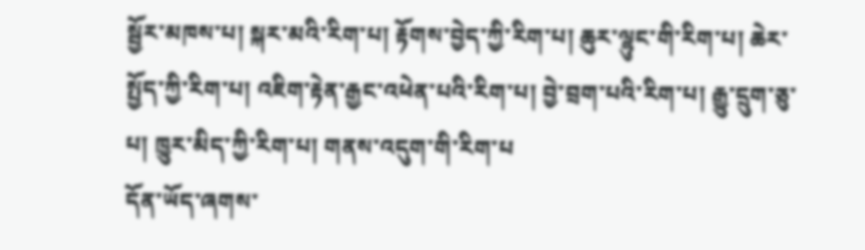སྦྱོར་མཁས་པ། སྐར་མའི་རིག་པ། རྟོགས་བྱེད་ཀྱི་རིག་པ། ཆུར་ལྷུང་གི་རིག་པ། ཆེར་སྤྱོད་ཀྱི་རིག་པ། འཇིག་རྟེན་རྒྱང་འཕེན་པའི་རིག་པ། བྱེ་བྲག་པའི་རིག་པ། རྒྱུ་དྲུག་ཅུ་པ། ཁྱུར་མིད་ཀྱི་རིག་པ། གནས་འདུག་གི་རིག་པ
དོན་ཡོད་ཞགས་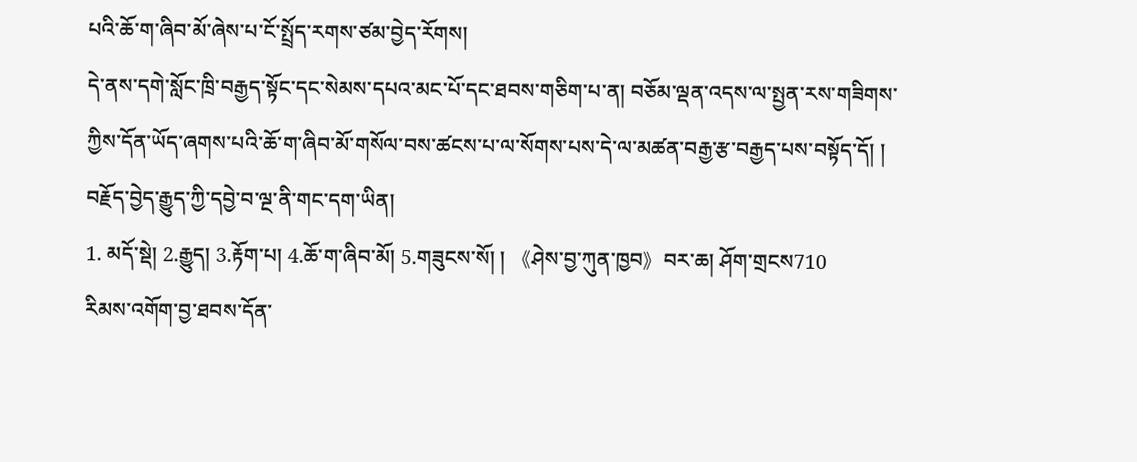པའི་ཆོ་ག་ཞིབ་མོ་ཞེས་པ་ངོ་སྤྲོད་རགས་ཙམ་བྱེད་རོགས།
དེ་ནས་དགེ་སློང་ཁྲི་བརྒྱད་སྟོང་དང་སེམས་དཔའ་མང་པོ་དང་ཐབས་གཅིག་པ་ན། བཅོམ་ལྡན་འདས་ལ་སྤྱན་རས་གཟིགས་ཀྱིས་དོན་ཡོད་ཞགས་པའི་ཆོ་ག་ཞིབ་མོ་གསོལ་བས་ཚངས་པ་ལ་སོགས་པས་དེ་ལ་མཚན་བརྒྱ་རྩ་བརྒྱད་པས་བསྟོད་དོ། །
བརྗོད་བྱེད་རྒྱུད་ཀྱི་དབྱེ་བ་ལྔ་ནི་གང་དག་ཡིན།
1. མདོ་སྡེ། 2.རྒྱུད། 3.རྟོག་པ། 4.ཆོ་ག་ཞིབ་མོ། 5.གཟུངས་སོ། ། 《ཤེས་བྱ་ཀུན་ཁྱབ》བར་ཆ། ཤོག་གྲངས710
རིམས་འགོག་བྱ་ཐབས་དོན་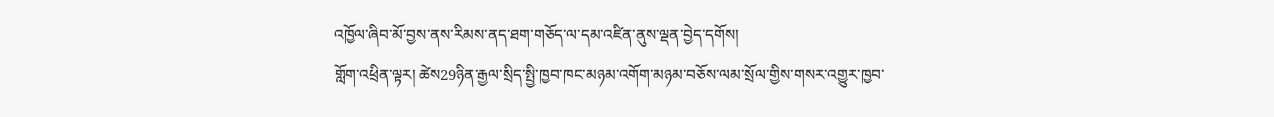འཁྱོལ་ཞིབ་མོ་བྱས་ནས་རིམས་ནད་ཐག་གཅོད་ལ་དམ་འཛིན་ནུས་ལྡན་བྱེད་དགོས།
གློག་འཕྲིན་ལྟར། ཚེས29ཉིན་རྒྱལ་སྲིད་སྤྱི་ཁྱབ་ཁང་མཉམ་འགོག་མཉམ་བཅོས་ལམ་སྲོལ་གྱིས་གསར་འགྱུར་ཁྱབ་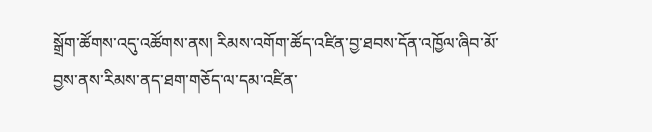སྒྲོག་ཚོགས་འདུ་འཚོགས་ནས། རིམས་འགོག་ཚོད་འཛིན་བྱ་ཐབས་དོན་འཁྱོལ་ཞིབ་མོ་བྱས་ནས་རིམས་ནད་ཐག་གཅོད་ལ་དམ་འཛིན་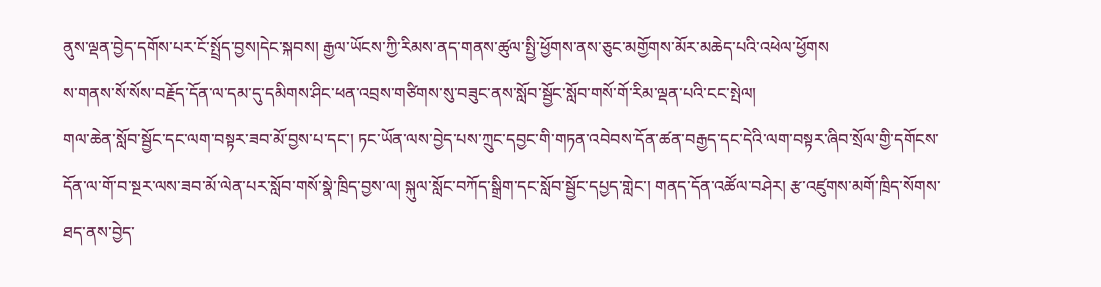ནུས་ལྡན་བྱེད་དགོས་པར་ངོ་སྤྲོད་བྱས།དེང་སྐབས། རྒྱལ་ཡོངས་ཀྱི་རིམས་ནད་གནས་ཚུལ་སྤྱི་ཕྱོགས་ནས་ཅུང་མགྱོགས་མོར་མཆེད་པའི་འཕེལ་ཕྱོགས
ས་གནས་སོ་སོས་བརྗོད་དོན་ལ་དམ་དུ་དམིགས་ཤིང་ཕན་འབྲས་གཙིགས་སུ་བཟུང་ནས་སློབ་སྦྱོང་སློབ་གསོ་གོ་རིམ་ལྡན་པའི་ངང་སྤེལ།
གལ་ཆེན་སློབ་སྦྱོང་དང་ལག་བསྟར་ཟབ་མོ་བྱས་པ་དང་། ཏང་ཡོན་ལས་བྱེད་པས་ཀྲུང་དབྱང་གི་གཏན་འབེབས་དོན་ཚན་བརྒྱད་དང་དེའི་ལག་བསྟར་ཞིབ་སྲོལ་གྱི་དགོངས་དོན་ལ་གོ་བ་སྔར་ལས་ཟབ་མོ་ལེན་པར་སློབ་གསོ་སྣེ་ཁྲིད་བྱས་ལ། སྐུལ་སློང་བཀོད་སྒྲིག་དང་སློབ་སྦྱོང་དཔྱད་གླེང་། གནད་དོན་འཚོལ་བཤེར། རྩ་འཛུགས་མགོ་ཁྲིད་སོགས་ཐད་ནས་བྱེད་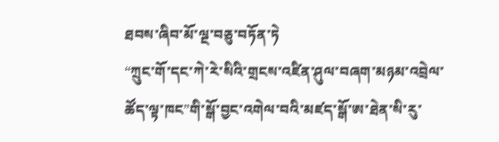ཐབས་ཞིབ་མོ་ལྔ་བཅུ་བཏོན་ཏེ
“ཀྲུང་གོ་དང་ཀེ་རེ་སིའི་གྲངས་འཛིན་ཤུལ་བཞག་མཉམ་འབྲེལ་ཚོད་ལྟ་ཁང”གི་སྒོ་བྱང་འགེལ་བའི་མཛད་སྒོ་ཨ་ཐེན་སི་རུ་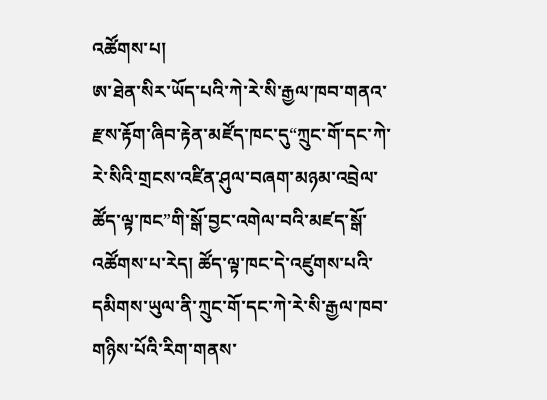འཚོགས་པ།
ཨ་ཐེན་སིར་ཡོད་པའི་ཀེ་རེ་སི་རྒྱལ་ཁབ་གནའ་རྫས་རྟོག་ཞིབ་རྟེན་མཛོད་ཁང་དུ“ཀྲུང་གོ་དང་ཀེ་རེ་སིའི་གྲངས་འཛིན་ཤུལ་བཞག་མཉམ་འབྲེལ་ཚོད་ལྟ་ཁང”གི་སྒོ་བྱང་འགེལ་བའི་མཛད་སྒོ་འཚོགས་པ་རེད། ཚོད་ལྟ་ཁང་དེ་འཛུགས་པའི་དམིགས་ཡུལ་ནི་ཀྲུང་གོ་དང་ཀེ་རེ་སི་རྒྱལ་ཁབ་གཉིས་པོའི་རིག་གནས་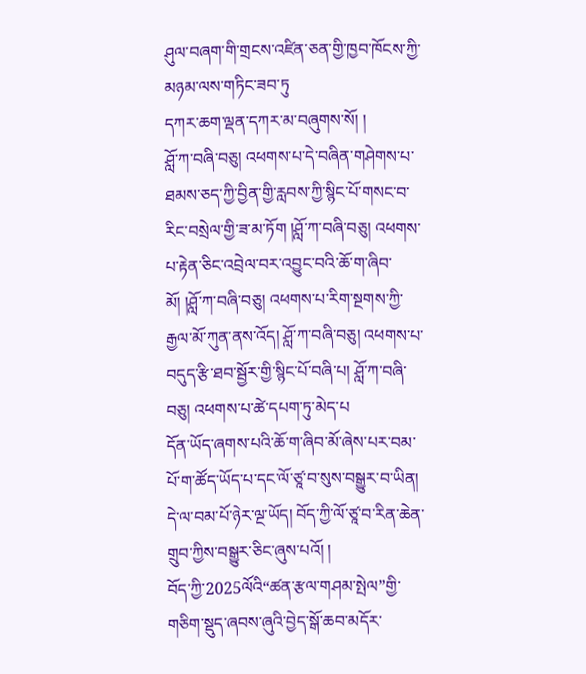ཤུལ་བཞག་གི་གྲངས་འཛིན་ཅན་གྱི་ཁྱབ་ཁོངས་ཀྱི་མཉམ་ལས་གཏིང་ཟབ་ཏུ
དཀར་ཆག་ལྡན་དཀར་མ་བཞུགས་སོ། །
ཤློ་ཀ་བཞི་བཅུ། འཕགས་པ་དེ་བཞིན་གཤེགས་པ་ཐམས་ཅད་ཀྱི་བྱིན་གྱི་རླབས་ཀྱི་སྙིང་པོ་གསང་བ་རིང་བསྲེལ་གྱི་ཟ་མ་ཏོག །ཤློ་ཀ་བཞི་བཅུ། འཕགས་པ་རྟེན་ཅིང་འབྲེལ་བར་འབྱུང་བའི་ཆོ་ག་ཞིབ་མོ། །ཤློ་ཀ་བཞི་བཅུ། འཕགས་པ་རིག་སྔགས་ཀྱི་རྒྱལ་མོ་ཀུན་ནས་འོད། ཤློ་ཀ་བཞི་བཅུ། འཕགས་པ་བདུད་རྩི་ཐབ་སྦྱོར་གྱི་སྙིང་པོ་བཞི་པ། ཤློ་ཀ་བཞི་བཅུ། འཕགས་པ་ཚེ་དཔག་ཏུ་མེད་པ
དོན་ཡོད་ཞགས་པའི་ཆོ་ག་ཞིབ་མོ་ཞེས་པར་བམ་པོ་ག་ཚོད་ཡོད་པ་དང་ལོ་ཙཱ་བ་སུས་བསྒྱུར་བ་ཡིན།
དེ་ལ་བམ་པོ་ཉེར་ལྔ་ཡོད། བོད་ཀྱི་ལོ་ཙཱ་བ་རིན་ཆེན་གྲུབ་ཀྱིས་བསྒྱུར་ཅིང་ཞུས་པའོ། །
བོད་ཀྱི་2025ལོའི“ཚན་རྩལ་གཤམ་སྤེལ”གྱི་གཅིག་སྡུད་ཞབས་ཞུའི་བྱེད་སྒོ་ཆབ་མདོར་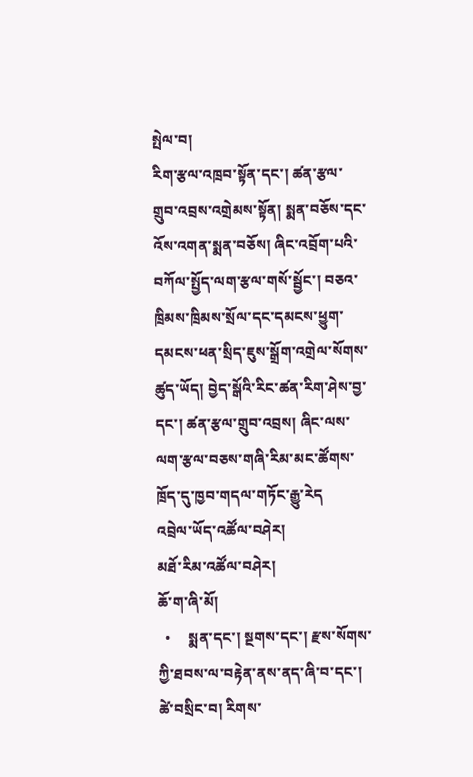སྤེལ་བ།
རིག་རྩལ་འཁྲབ་སྟོན་དང་། ཚན་རྩལ་གྲུབ་འབྲས་འགྲེམས་སྟོན། སྨན་བཅོས་དང་འོས་འགན་སྨན་བཅོས། ཞིང་འབྲོག་པའི་བཀོལ་སྤྱོད་ལག་རྩལ་གསོ་སྦྱོང་། བཅའ་ཁྲིམས་ཁྲིམས་སྲོལ་དང་དམངས་ཕྱུག་དམངས་ཕན་སྲིད་ཇུས་སྒྲོག་འགྲེལ་སོགས་ཚུད་ཡོད། བྱེད་སྒོའི་རིང་ཚན་རིག་ཤེས་བྱ་དང་། ཚན་རྩལ་གྲུབ་འབྲས། ཞིང་ལས་ལག་རྩལ་བཅས་གཞི་རིམ་མང་ཚོགས་ཁྲོད་དུ་ཁྱབ་གདལ་གཏོང་རྒྱུ་རེད
འབྲེལ་ཡོད་འཚོལ་བཤེར།
མཐོ་རིམ་འཚོལ་བཤེར།
ཆོ་ག་ཞི་མོ།
  •     སྨན་དང་། སྔགས་དང་། རྫས་སོགས་ཀྱི་ཐབས་ལ་བརྟེན་ནས་ནད་ཞི་བ་དང་། ཚེ་བསྲིང་བ། རིགས་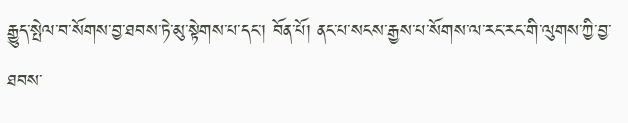རྒྱུད་སྤེལ་བ་སོགས་བྱ་ཐབས་ཏེ་མུ་སྟེགས་པ་དང་། བོན་པོ། ནང་པ་སངས་རྒྱས་པ་སོགས་ལ་རང་རང་གི་ལུགས་ཀྱི་བྱ་ཐབས་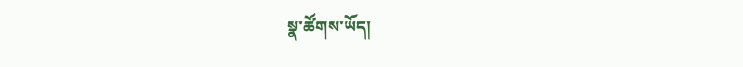སྣ་ཚོགས་ཡོད།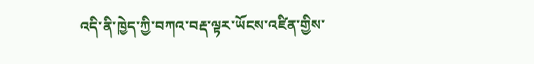འདི་ནི་ཁྱེད་ཀྱི་བཀའ་བརྡ་ལྟར་ཡོངས་འཛིན་གྱིས་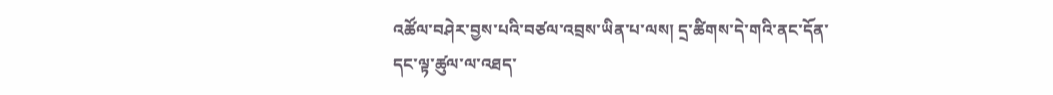འཚོལ་བཤེར་བྱས་པའི་བཙལ་འབྲས་ཡིན་པ་ལས། དྲ་ཚིགས་དེ་གའི་ནང་དོན་དང་ལྟ་ཚུལ་ལ་འཐད་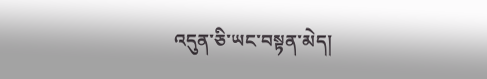འདུན་ཅི་ཡང་བསྟན་མེད།